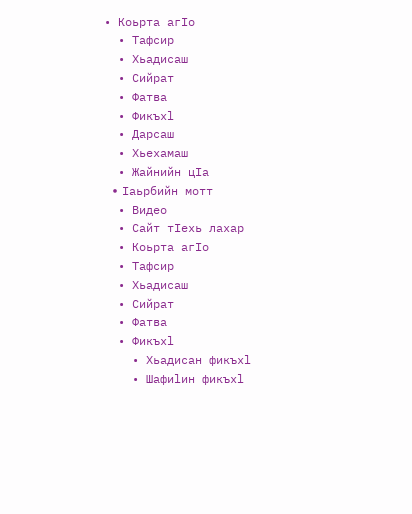• Коьрта агIо
  • Тафсир
  • Хьадисаш
  • Сийрат
  • Фатва
  • Фикъхl
  • Дарсаш
  • Хьехамаш
  • Жайнийн цIа
  • Iаьрбийн мотт
  • Видео
  • Сайт тIехь лахар
  • Коьрта агIо
  • Тафсир
  • Хьадисаш
  • Сийрат
  • Фатва
  • Фикъхl
    • Хьадисан фикъхl
    • Шафиlин фикъхl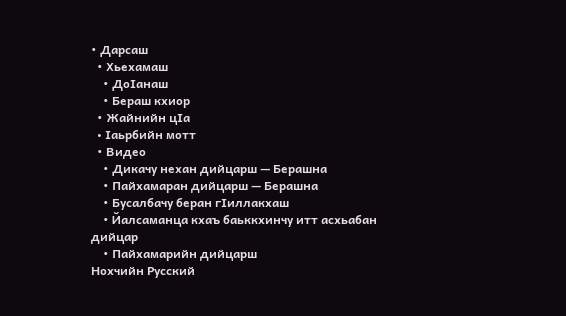• Дарсаш
  • Хьехамаш
    • ДоIанаш
    • Бераш кхиор
  • Жайнийн цIа
  • Iаьрбийн мотт
  • Видео
    • Дикачу нехан дийцарш — Берашна
    • Пайхамаран дийцарш — Берашна
    • Бусалбачу беран гIиллакхаш
    • Йалсаманца кхаъ баьккхинчу итт асхьабан дийцар
    • Пайхамарийн дийцарш
Нохчийн Русский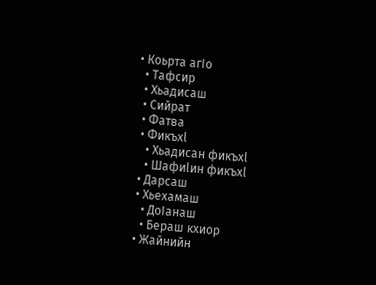• Коьрта агIо
  • Тафсир
  • Хьадисаш
  • Сийрат
  • Фатва
  • Фикъхl
    • Хьадисан фикъхl
    • Шафиlин фикъхl
  • Дарсаш
  • Хьехамаш
    • ДоIанаш
    • Бераш кхиор
  • Жайнийн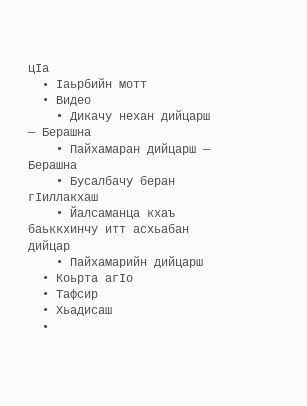цIа
  • Iаьрбийн мотт
  • Видео
    • Дикачу нехан дийцарш — Берашна
    • Пайхамаран дийцарш — Берашна
    • Бусалбачу беран гIиллакхаш
    • Йалсаманца кхаъ баьккхинчу итт асхьабан дийцар
    • Пайхамарийн дийцарш
  • Коьрта агIо
  • Тафсир
  • Хьадисаш
  •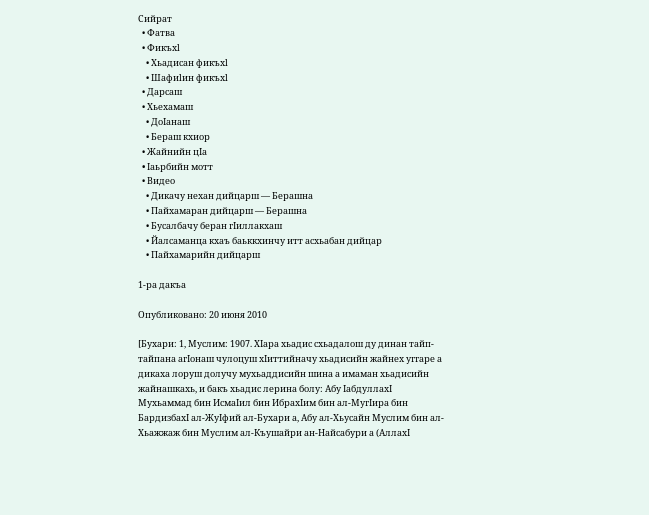Сийрат
  • Фатва
  • Фикъхl
    • Хьадисан фикъхl
    • Шафиlин фикъхl
  • Дарсаш
  • Хьехамаш
    • ДоIанаш
    • Бераш кхиор
  • Жайнийн цIа
  • Iаьрбийн мотт
  • Видео
    • Дикачу нехан дийцарш — Берашна
    • Пайхамаран дийцарш — Берашна
    • Бусалбачу беран гIиллакхаш
    • Йалсаманца кхаъ баьккхинчу итт асхьабан дийцар
    • Пайхамарийн дийцарш

1-ра дакъа

Опубликовано: 20 июня 2010

[Бухари: 1, Муслим: 1907. ХIара хьадис схьадалош ду динан тайп-тайпана агIонаш чулоцуш хIиттийначу хьадисийн жайнех уггаре а дикаха лоруш долучу мухьаддисийн шина а имаман хьадисийн жайнашкахь, и бакъ хьадис лерина болу: Абу IабдуллахI Мухьаммад бин ИсмаIил бин ИбрахIим бин ал-МугIира бин БардизбахI ал-ЖуIфий ал-Бухари а, Абу ал-Хьусайн Муслим бин ал-Хьажжаж бин Муслим ал-Къушайри ан-Найсабури а (АллахI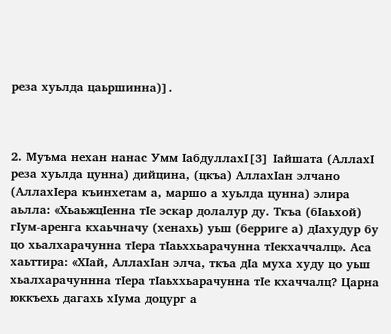реза хуьлда цаьршинна)].



2. Муъма нехан нанас Умм IабдуллахI[3] Iайшата (АллахI реза хуьлда цунна) дийцина, (цкъа) АллахIан элчано (АллахIера къинхетам а, маршо а хуьлда цунна) элира аьлла: «ХьаьжцIенна тIе эскар долалур ду. Ткъа (бIаьхой) гIум-аренга кхаьчначу (хенахь) уьш (берриге а) дIахудур бу цо хьалхарачунна тIера тIаьххьарачунна тIекхаччалц». Аса хаьттира: «ХIай, АллахIан элча, ткъа дIа муха худу цо уьш хьалхарачуннна тIера тIаьххьарачунна тIе кхаччалц? Царна юккъехь дагахь хIума доцург а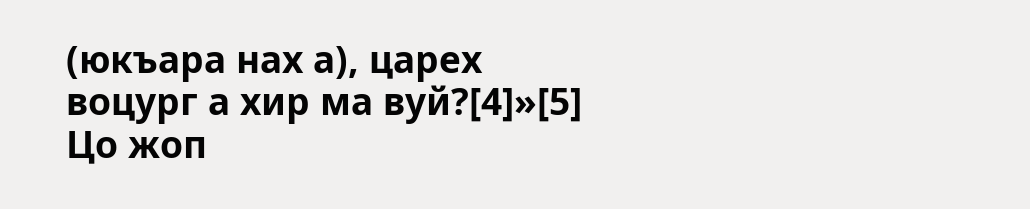(юкъара нах а), царех воцург а хир ма вуй?[4]»[5] Цо жоп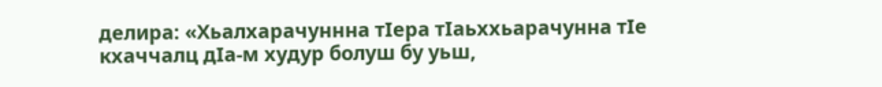делира: «Хьалхарачуннна тIера тIаьххьарачунна тIе кхаччалц дIа-м худур болуш бу уьш,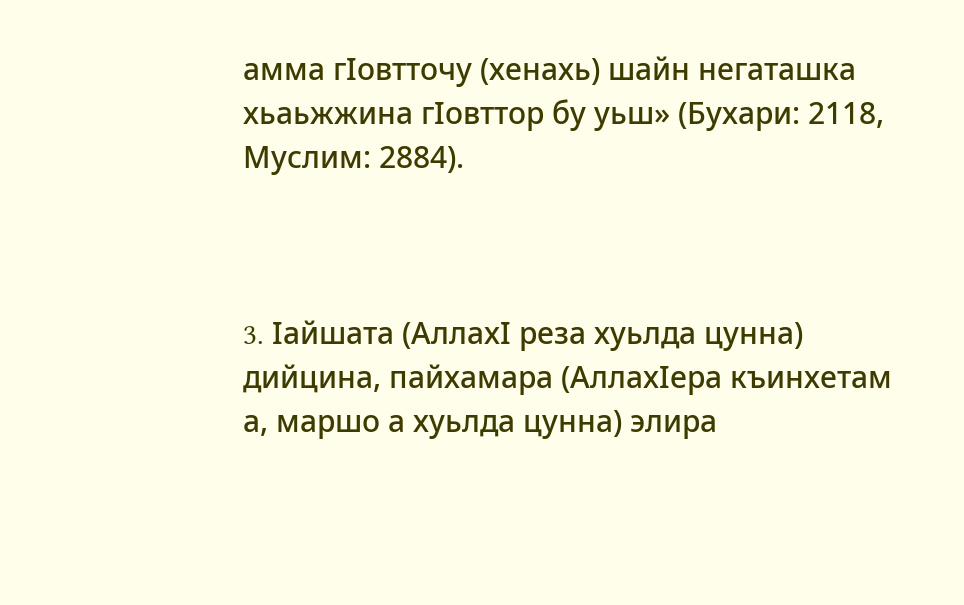амма гIовтточу (хенахь) шайн негаташка хьаьжжина гIовттор бу уьш» (Бухари: 2118, Муслим: 2884).



3. Iайшата (АллахI реза хуьлда цунна) дийцина, пайхамара (АллахIера къинхетам а, маршо а хуьлда цунна) элира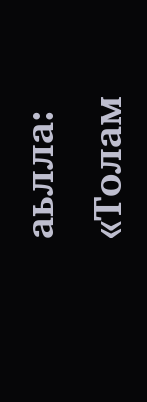аьлла: «Толам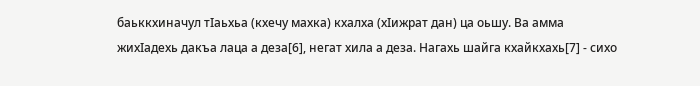баьккхиначул тIаьхьа (кхечу махка) кхалха (хIижрат дан) ца оьшу. Ва амма жихIадехь дакъа лаца а деза[6], негат хила а деза. Нагахь шайга кхайкхахь[7] - сихо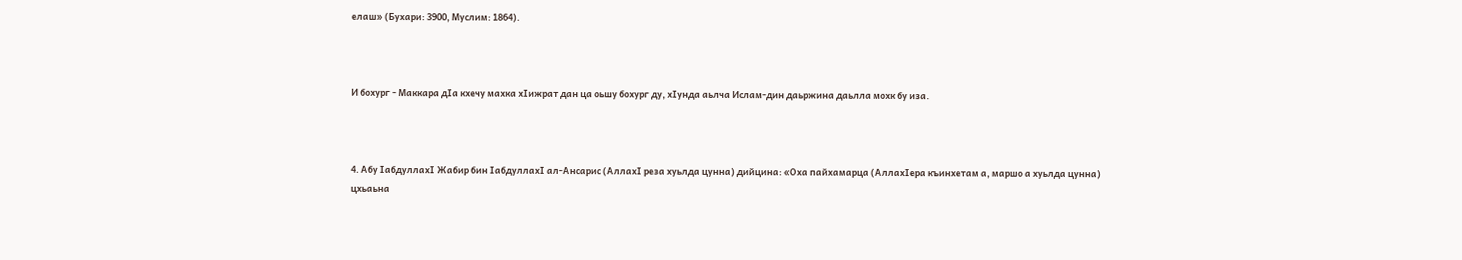елаш» (Бухари: 3900, Муслим: 1864).



И бохург - Маккара дIа кхечу махка хIижрат дан ца оьшу бохург ду, хIунда аьлча Ислам-дин даьржина даьлла мохк бу иза.



4. Абу IабдуллахI Жабир бин IабдуллахI ал-Ансарис (АллахI реза хуьлда цунна) дийцина: «Оха пайхамарца (АллахIера къинхетам а, маршо а хуьлда цунна) цхьаьна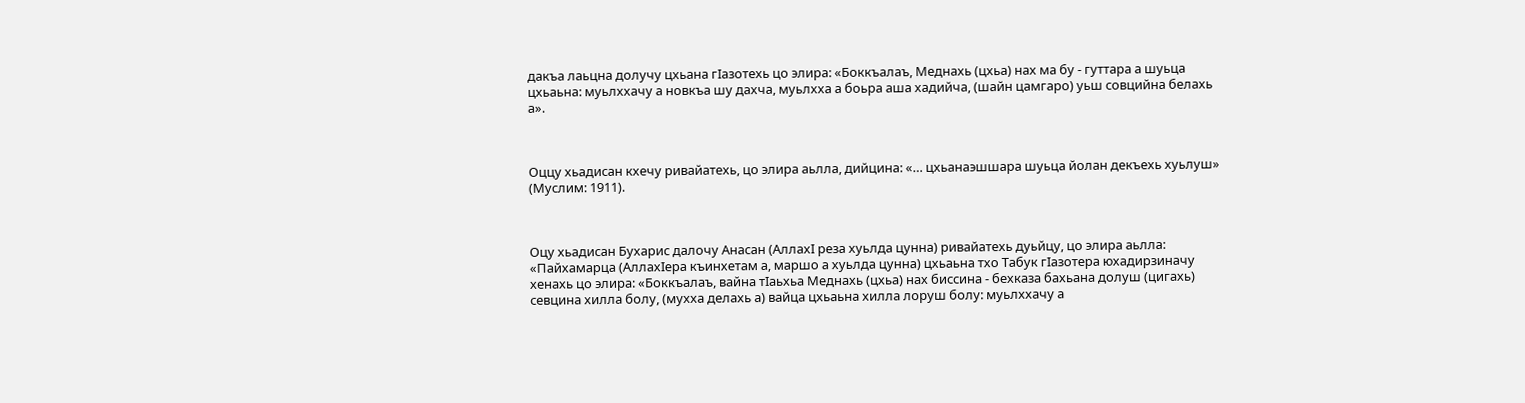дакъа лаьцна долучу цхьана гIазотехь цо элира: «Боккъалаъ, Меднахь (цхьа) нах ма бу - гуттара а шуьца цхьаьна: муьлххачу а новкъа шу дахча, муьлхха а боьра аша хадийча, (шайн цамгаро) уьш совцийна белахь а».



Оццу хьадисан кхечу ривайатехь, цо элира аьлла, дийцина: «… цхьанаэшшара шуьца йолан декъехь хуьлуш» (Муслим: 1911).



Оцу хьадисан Бухарис далочу Анасан (АллахI реза хуьлда цунна) ривайатехь дуьйцу, цо элира аьлла: «Пайхамарца (АллахIера къинхетам а, маршо а хуьлда цунна) цхьаьна тхо Табук гIазотера юхадирзиначу хенахь цо элира: «Боккъалаъ, вайна тIаьхьа Меднахь (цхьа) нах биссина - бехказа бахьана долуш (цигахь) севцина хилла болу, (мухха делахь а) вайца цхьаьна хилла лоруш болу: муьлххачу а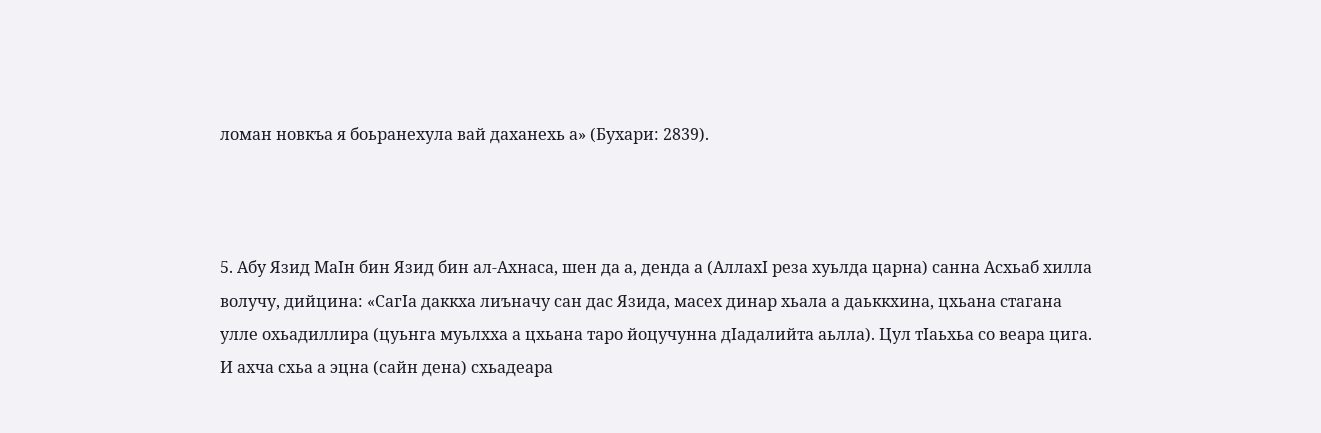ломан новкъа я боьранехула вай даханехь а» (Бухари: 2839).



5. Абу Язид МаIн бин Язид бин ал-Ахнаса, шен да а, денда а (АллахI реза хуьлда царна) санна Асхьаб хилла волучу, дийцина: «СагIа даккха лиъначу сан дас Язида, масех динар хьала а даьккхина, цхьана стагана улле охьадиллира (цуьнга муьлхха а цхьана таро йоцучунна дIадалийта аьлла). Цул тIаьхьа со веара цига. И ахча схьа а эцна (сайн дена) схьадеара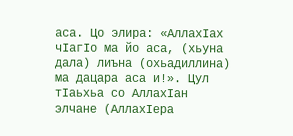аса. Цо элира: «АллахIах чIагIо ма йо аса, (хьуна дала) лиъна (охьадиллина) ма дацара аса и!». Цул тIаьхьа со АллахIан элчане (АллахIера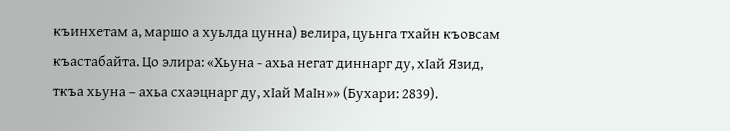къинхетам а, маршо а хуьлда цунна) велира, цуьнга тхайн къовсам къастабайта. Цо элира: «Хьуна - ахьа негат диннарг ду, хIай Язид, ткъа хьуна – ахьа схаэцнарг ду, хIай МаIн»» (Бухари: 2839).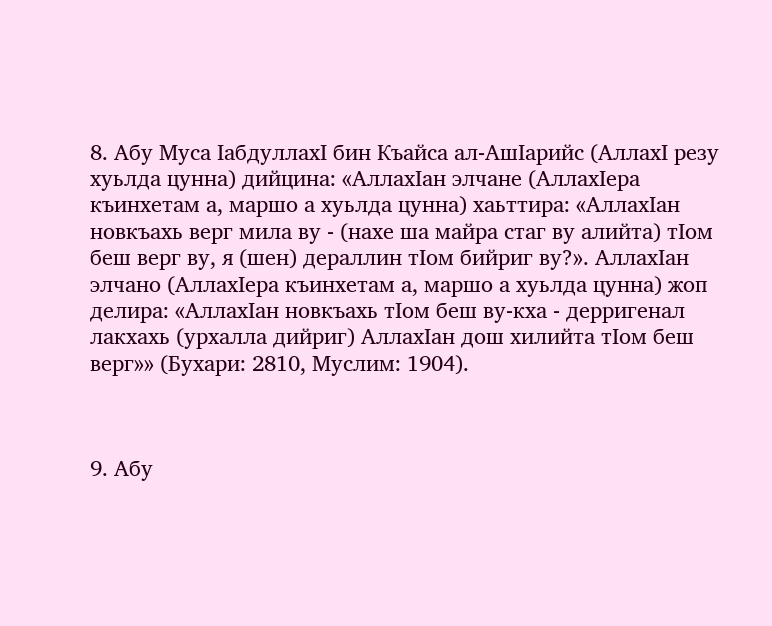8. Абу Муса IабдуллахI бин Къайса ал-АшIарийс (АллахI резу хуьлда цунна) дийцина: «АллахIан элчане (АллахIера къинхетам а, маршо а хуьлда цунна) хаьттира: «АллахIан новкъахь верг мила ву - (нахе ша майра стаг ву алийта) тIом беш верг ву, я (шен) дераллин тIом бийриг ву?». АллахIан элчано (АллахIера къинхетам а, маршо а хуьлда цунна) жоп делира: «АллахIан новкъахь тIом беш ву-кха - дерригенал лакхахь (урхалла дийриг) АллахIан дош хилийта тIом беш верг»» (Бухари: 2810, Муслим: 1904).



9. Абу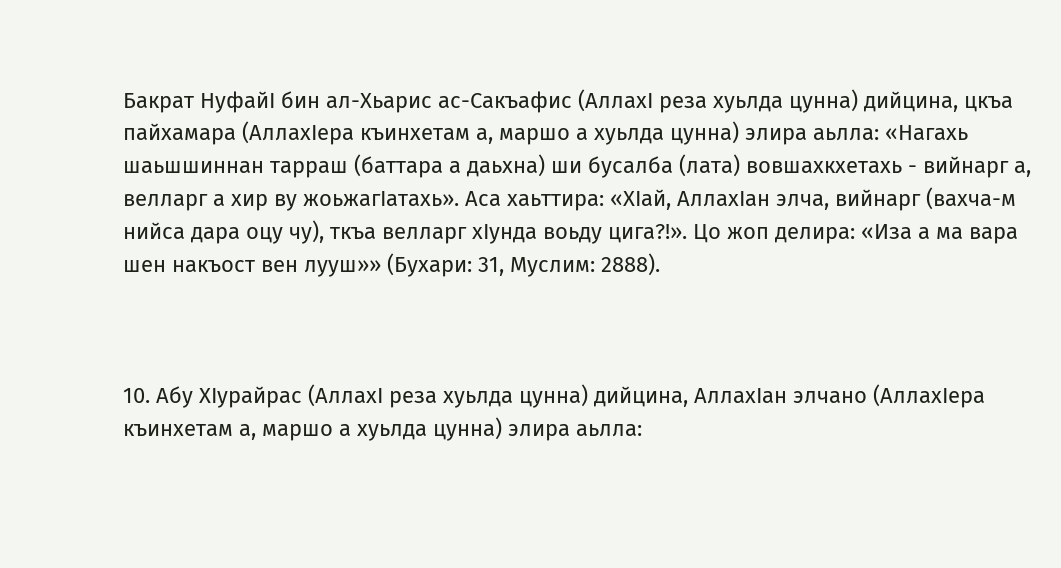Бакрат НуфайI бин ал-Хьарис ас-Сакъафис (АллахI реза хуьлда цунна) дийцина, цкъа пайхамара (АллахIера къинхетам а, маршо а хуьлда цунна) элира аьлла: «Нагахь шаьшшиннан тарраш (баттара а даьхна) ши бусалба (лата) вовшахкхетахь - вийнарг а, велларг а хир ву жоьжагIатахь». Аса хаьттира: «ХIай, АллахIан элча, вийнарг (вахча-м нийса дара оцу чу), ткъа велларг хIунда воьду цига?!». Цо жоп делира: «Иза а ма вара шен накъост вен лууш»» (Бухари: 31, Муслим: 2888).



10. Абу ХIурайрас (АллахI реза хуьлда цунна) дийцина, АллахIан элчано (АллахIера къинхетам а, маршо а хуьлда цунна) элира аьлла: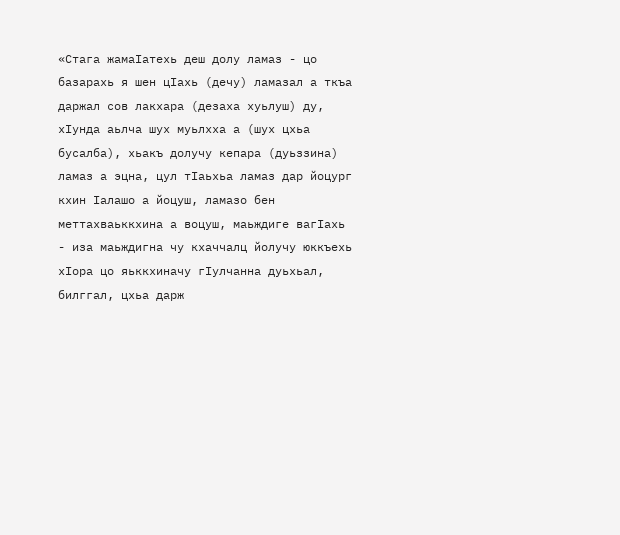«Стага жамаIатехь деш долу ламаз - цо базарахь я шен цIахь (дечу) ламазал а ткъа даржал сов лакхара (дезаха хуьлуш) ду, хIунда аьлча шух муьлхха а (шух цхьа бусалба), хьакъ долучу кепара (дуьззина) ламаз а эцна, цул тIаьхьа ламаз дар йоцург кхин Iалашо а йоцуш, ламазо бен меттахваьккхина а воцуш, маьждиге вагIахь - иза маьждигна чу кхаччалц йолучу юккъехь хIора цо яьккхиначу гIулчанна дуьхьал, билггал, цхьа дарж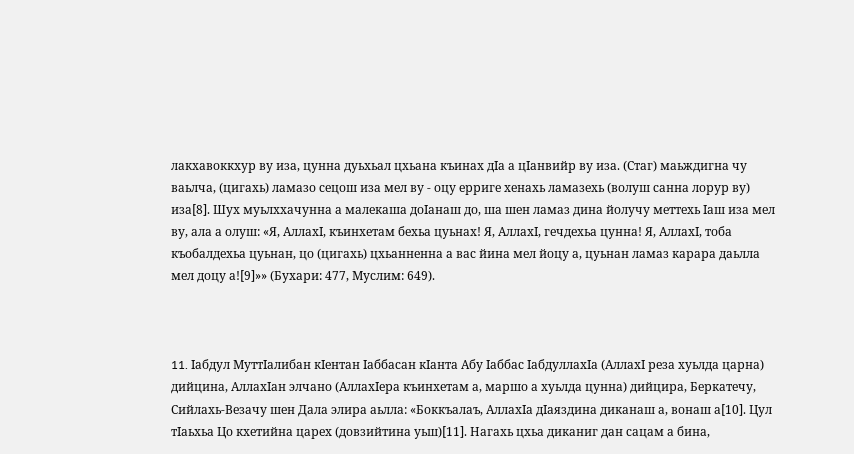лакхавоккхур ву иза, цунна дуьхьал цхьана къинах дIа а цIанвийр ву иза. (Стаг) маьждигна чу ваьлча, (цигахь) ламазо сецош иза мел ву - оцу ерриге хенахь ламазехь (волуш санна лорур ву) иза[8]. Шух муьлххачунна а малекаша доIанаш до, ша шен ламаз дина йолучу меттехь Iаш иза мел ву, ала а олуш: «Я, АллахI, къинхетам бехьа цуьнах! Я, АллахI, гечдехьа цунна! Я, АллахI, тоба къобалдехьа цуьнан, цо (цигахь) цхьанненна а вас йина мел йоцу а, цуьнан ламаз карара даьлла мел доцу а![9]»» (Бухари: 477, Муслим: 649).



11. Iабдул МуттIалибан кIентан Iаббасан кIанта Абу Iаббас IабдуллахIа (АллахI реза хуьлда царна) дийцина, АллахIан элчано (АллахIера къинхетам а, маршо а хуьлда цунна) дийцира, Беркатечу, Сийлахь-Везачу шен Дала элира аьлла: «Боккъалаъ, АллахIа дIаяздина диканаш а, вонаш а[10]. Цул тIаьхьа Цо кхетийна царех (довзийтина уьш)[11]. Нагахь цхьа диканиг дан сацам а бина,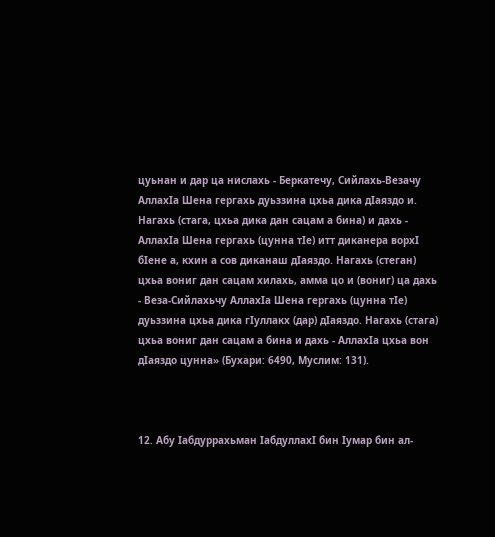цуьнан и дар ца нислахь - Беркатечу, Сийлахь-Везачу АллахIа Шена гергахь дуьззина цхьа дика дIаяздо и. Нагахь (стага, цхьа дика дан сацам а бина) и дахь - АллахIа Шена гергахь (цунна тIе) итт диканера ворхI бIене а, кхин а сов диканаш дIаяздо. Нагахь (стеган) цхьа вониг дан сацам хилахь, амма цо и (вониг) ца дахь - Веза-Сийлахьчу АллахIа Шена гергахь (цунна тIе) дуьззина цхьа дика гIуллакх (дар) дIаяздо. Нагахь (стага) цхьа вониг дан сацам а бина и дахь - АллахIа цхьа вон дIаяздо цунна» (Бухари: 6490, Муслим: 131).



12. Абу Iабдуррахьман IабдуллахI бин Iумар бин ал-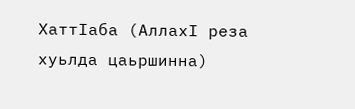ХаттIаба (АллахI реза хуьлда цаьршинна)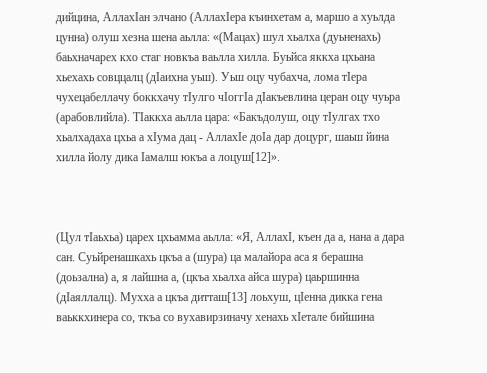дийцина, АллахIан элчано (АллахIера къинхетам а, маршо а хуьлда цунна) олуш хезна шена аьлла: «(Мацах) шул хьалха (дуьненахь) баьхначарех кхо стаг новкъа ваьлла хилла. Буьйса яккха цхьана хьехахь совццалц (дIаихна уьш). Уьш оцу чубахча, лома тIера чухецабеллачу боккхачу тIулго чIоггIа дIакъевлина церан оцу чуьра (арабовлийла). ТIаккха аьлла цара: «Бакъдолуш, оцу тIулгах тхо хьалхадаха цхьа а хIума дац - АллахIе доIа дар доцург, шаьш йина хилла йолу дика Iамалш юкъа а лоцуш[12]».



(Цул тIаьхьа) царех цхьамма аьлла: «Я, АллахI, къен да а, нана а дара сан. Суьйренашкахь цкъа а (шура) ца малайора аса я берашна (доьзална) а, я лайшна а, (цкъа хьалха айса шура) цаьршинна (дIаяллалц). Мухха а цкъа дитташ[13] лоьхуш, цIенна дикка гена ваьккхинера со, ткъа со вухавирзиначу хенахь хIетале бийшина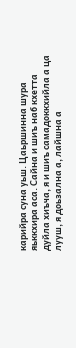карийра суна уьш. Цаьршинна шура яьккхира аса. Сайна и шиъ наб кхетта дуйла хиъча, я и шиъ самадоккхийла а ца лууш, я доьзална а, лайшна а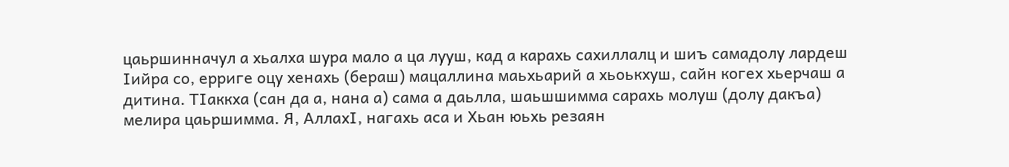цаьршинначул а хьалха шура мало а ца лууш, кад а карахь сахиллалц и шиъ самадолу лардеш Iийра со, ерриге оцу хенахь (бераш) мацаллина маьхьарий а хьоькхуш, сайн когех хьерчаш а дитина. ТIаккха (сан да а, нана а) сама а даьлла, шаьшшимма сарахь молуш (долу дакъа) мелира цаьршимма. Я, АллахI, нагахь аса и Хьан юьхь резаян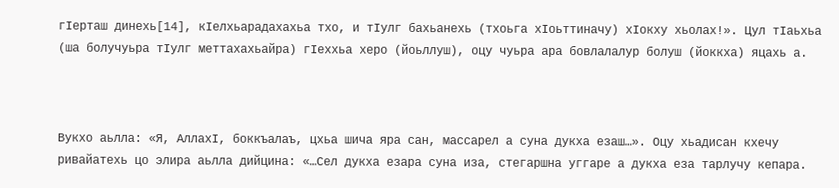гIерташ динехь[14], кIелхьарадахахьа тхо, и тIулг бахьанехь (тхоьга хIоьттиначу) хIокху хьолах!». Цул тIаьхьа (ша болучуьра тIулг меттахахьайра) гIеххьа херо (йоьллуш), оцу чуьра ара бовлалалур болуш (йоккха) яцахь а.



Вукхо аьлла: «Я, АллахI, боккъалаъ, цхьа шича яра сан, массарел а суна дукха езаш…». Оцу хьадисан кхечу ривайатехь цо элира аьлла дийцина: «…Сел дукха езара суна иза, стегаршна уггаре а дукха еза тарлучу кепара.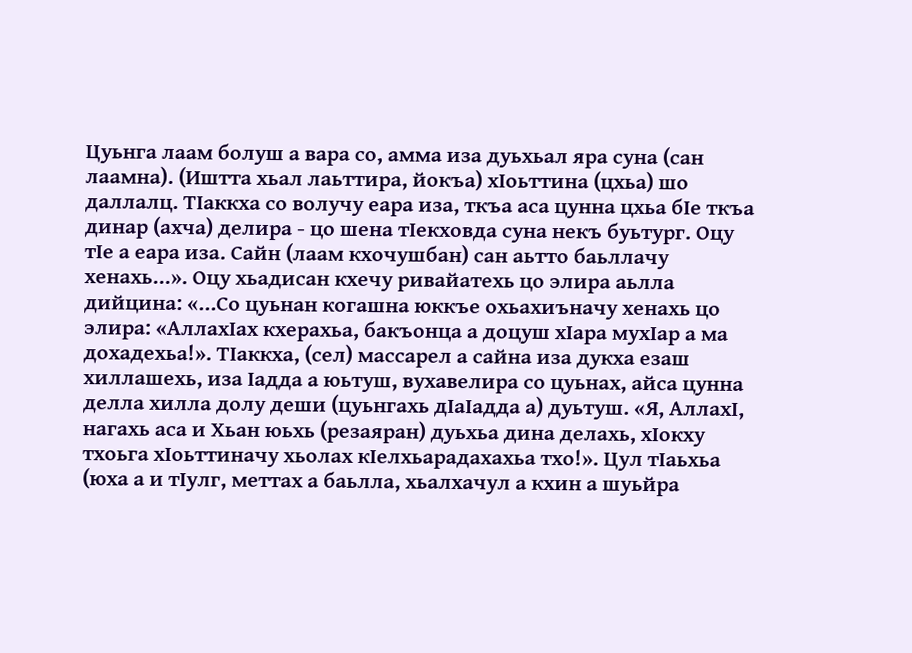Цуьнга лаам болуш а вара со, амма иза дуьхьал яра суна (сан лаамна). (Иштта хьал лаьттира, йокъа) хIоьттина (цхьа) шо даллалц. ТIаккха со волучу еара иза, ткъа аса цунна цхьа бIе ткъа динар (ахча) делира - цо шена тIекховда суна некъ буьтург. Оцу тIе а еара иза. Сайн (лаам кхочушбан) сан аьтто баьллачу хенахь…». Оцу хьадисан кхечу ривайатехь цо элира аьлла дийцина: «…Со цуьнан когашна юккъе охьахиъначу хенахь цо элира: «АллахIах кхерахьа, бакъонца а доцуш хIара мухIар а ма дохадехьа!». ТIаккха, (сел) массарел а сайна иза дукха езаш хиллашехь, иза Iадда а юьтуш, вухавелира со цуьнах, айса цунна делла хилла долу деши (цуьнгахь дIаIадда а) дуьтуш. «Я, АллахI, нагахь аса и Хьан юьхь (резаяран) дуьхьа дина делахь, хIокху тхоьга хIоьттиначу хьолах кIелхьарадахахьа тхо!». Цул тIаьхьа (юха а и тIулг, меттах а баьлла, хьалхачул а кхин а шуьйра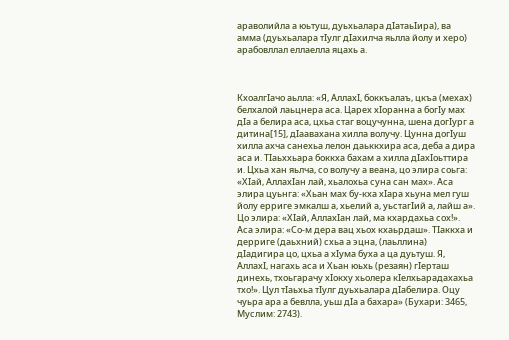араволийла а юьтуш, дуьхьалара дIатаьIира), ва амма (дуьхьалара тIулг дIахилча яьлла йолу и херо) арабовллал еллаелла яцахь а.



КхоалгIачо аьлла: «Я, АллахI, боккъалаъ, цкъа (мехах) белхалой лаьцнера аса. Царех хIоранна а богIу мах дIа а белира аса, цхьа стаг воцучунна, шена догIург а дитина[15], дIаавахана хилла волучу. Цунна догIуш хилла ахча санехьа лелон даьккхира аса, деба а дира аса и. ТIаьххьара боккха бахам а хилла дIахIоьттира и. Цхьа хан яьлча, со волучу а веана, цо элира соьга: «ХIай, АллахIан лай, хьалохьа суна сан мах». Аса элира цуьнга: «Хьан мах бу-кха хIара хьуна мел гуш йолу ерриге эмкалш а, хьелий а, уьстагIий а, лайш а». Цо элира: «ХIай, АллахIан лай, ма кхардахьа сох!». Аса элира: «Со-м дера вац хьох кхаьрдаш». ТIаккха и дерриге (даьхний) схьа а эцна, (лаьллина) дIадигира цо, цхьа а хIума буха а ца дуьтуш. Я, АллахI, нагахь аса и Хьан юьхь (резаян) гIерташ динехь, тхоьгарачу хIокху хьолера кIелхьарадахахьа тхо!». Цул тIаьхьа тIулг дуьхьалара дIабелира. Оцу чуьра ара а бевлла, уьш дIа а бахара» (Бухари: 3465, Муслим: 2743).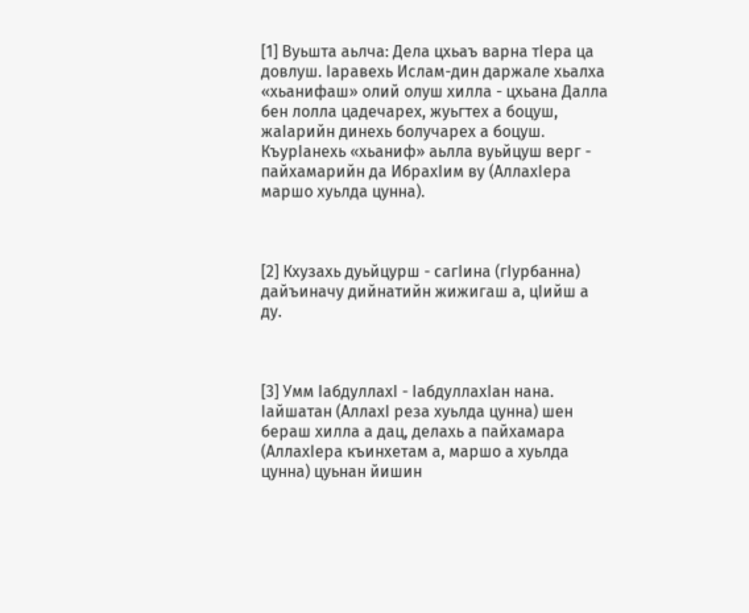[1] Вуьшта аьлча: Дела цхьаъ варна тIера ца довлуш. Iаравехь Ислам-дин даржале хьалха «хьанифаш» олий олуш хилла - цхьана Далла бен лолла цадечарех, жуьгтех а боцуш, жаIарийн динехь болучарех а боцуш. КъурIанехь «хьаниф» аьлла вуьйцуш верг - пайхамарийн да ИбрахIим ву (АллахIера маршо хуьлда цунна).



[2] Кхузахь дуьйцурш - сагIина (гIурбанна) дайъиначу дийнатийн жижигаш а, цIийш а ду.



[3] Умм IабдуллахI - IабдуллахIан нана. Iайшатан (АллахI реза хуьлда цунна) шен бераш хилла а дац, делахь а пайхамара (АллахIера къинхетам а, маршо а хуьлда цунна) цуьнан йишин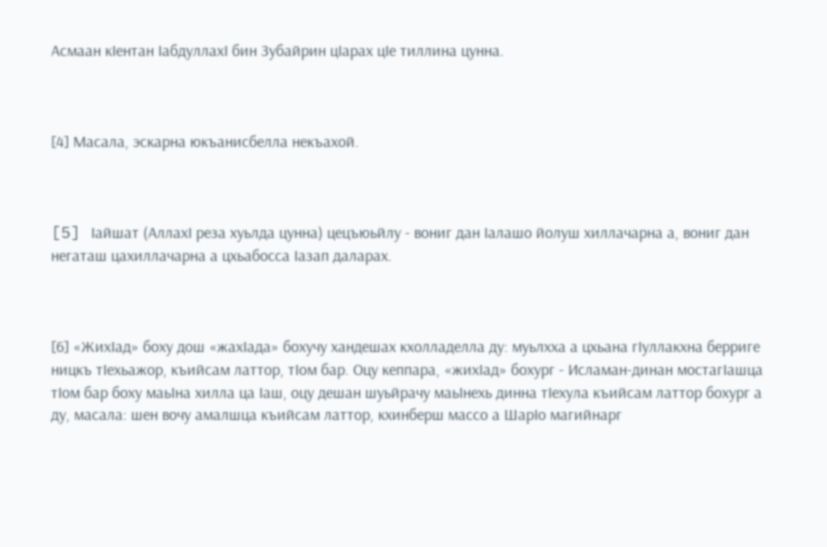Асмаан кIентан IабдуллахI бин Зубайрин цIарах цIе тиллина цунна.



[4] Масала, эскарна юкъанисбелла некъахой.



[5] Iайшат (АллахI реза хуьлда цунна) цецъюьйлу - вониг дан Iалашо йолуш хиллачарна а, вониг дан негаташ цахиллачарна а цхьабосса Iазап даларах.



[6] «ЖихIад» боху дош «жахIада» бохучу хандешах кхолладелла ду: муьлхха а цхьана гIуллакхна берриге ницкъ тIехьажор, къийсам латтор, тIом бар. Оцу кеппара, «жихIад» бохург - Исламан-динан мостагIашца тIом бар боху маьIна хилла ца Iаш, оцу дешан шуьйрачу маьIнехь динна тIехула къийсам латтор бохург а ду, масала: шен вочу амалшца къийсам латтор, кхинберш массо а ШарIо магийнарг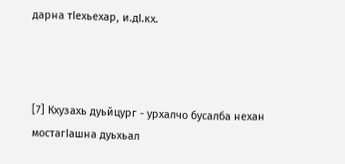дарна тIехьехар, и.дI.кх.



[7] Кхузахь дуьйцург - урхалчо бусалба нехан мостагIашна дуьхьал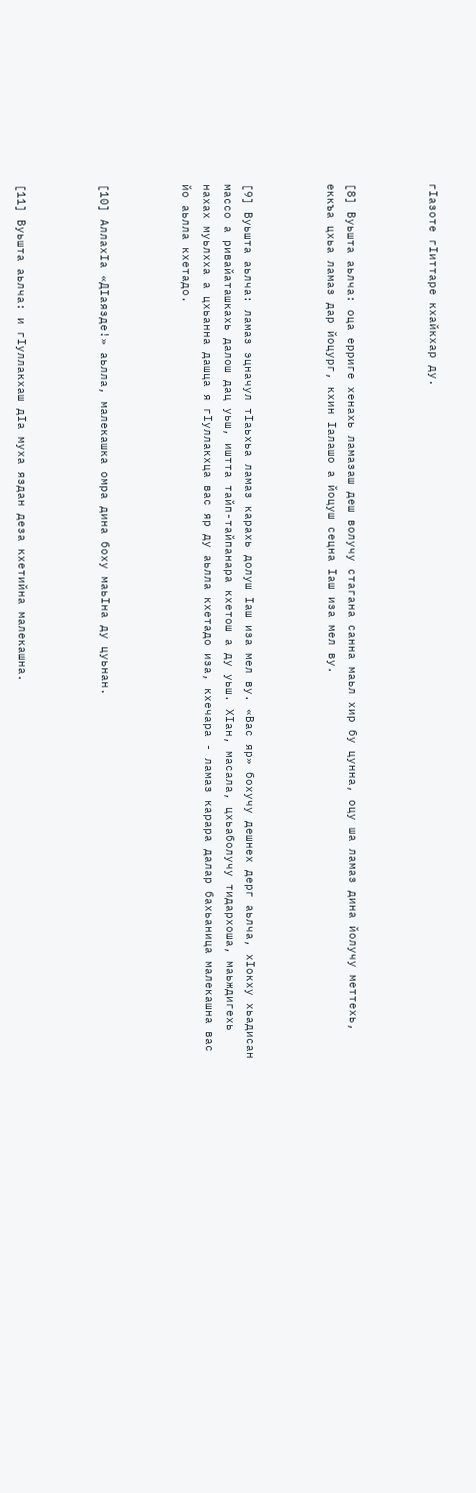гIазоте гIиттаре кхайкхар ду.



[8] Вуьшта аьлча: оца ерриге хенахь ламазаш деш волучу стагана санна маьл хир бу цунна, оцу ша ламаз дина йолучу меттехь, еккъа цхьа ламаз дар йоцург, кхин Iалашо а йоцуш сецна Iаш иза мел ву.



[9] Вуьшта аьлча: ламаз эцначул тIаьхьа ламаз карахь долуш Iаш иза мел ву. «Вас яр» бохучу дешнех дерг аьлча, хIокху хьадисан массо а ривайаташкахь далош дац уьш, иштта тайп-тайпанара кхетош а ду уьш. ХIан, масала, цхьаболучу тидархоша, маьждигехь нахах муьлхха а цхьанна дашца я гIуллакхца вас яр ду аьлла кхетадо иза, кхечара - ламаз карара далар бахьаница малекашна вас йо аьлла кхетадо.



[10] АллахIа «ДIаязде!» аьлла, малекашка омра дина боху маьIна ду цуьнан.



[11] Вуьшта аьлча: и гIуллакхаш дIа муха яздан деза кхетийна малекашна.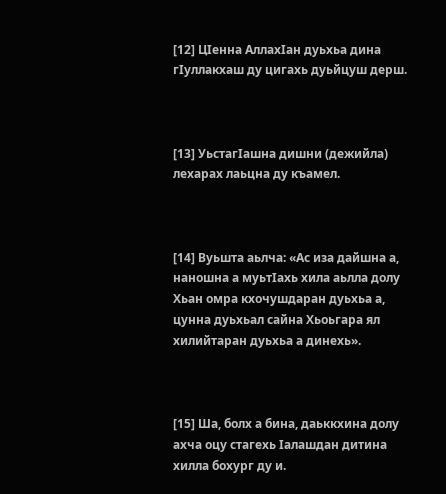[12] ЦIенна АллахIан дуьхьа дина гIуллакхаш ду цигахь дуьйцуш дерш.



[13] УьстагIашна дишни (дежийла) лехарах лаьцна ду къамел.



[14] Вуьшта аьлча: «Ас иза дайшна а, наношна а муьтIахь хила аьлла долу Хьан омра кхочушдаран дуьхьа а, цунна дуьхьал сайна Хьоьгара ял хилийтаран дуьхьа а динехь».



[15] Ша, болх а бина, даьккхина долу ахча оцу стагехь Iалашдан дитина хилла бохург ду и.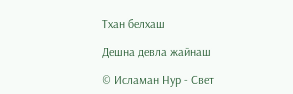Тхан белхаш

Дешна девла жайнаш

© Исламан Нур - Свет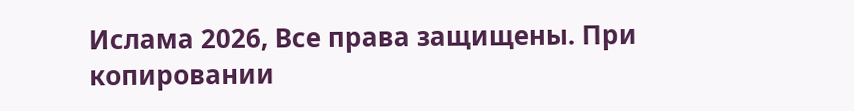Ислама 2026, Все права защищены. При копировании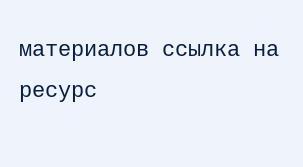материалов ссылка на ресурс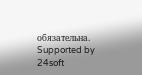обязательна. Supported by 24soft